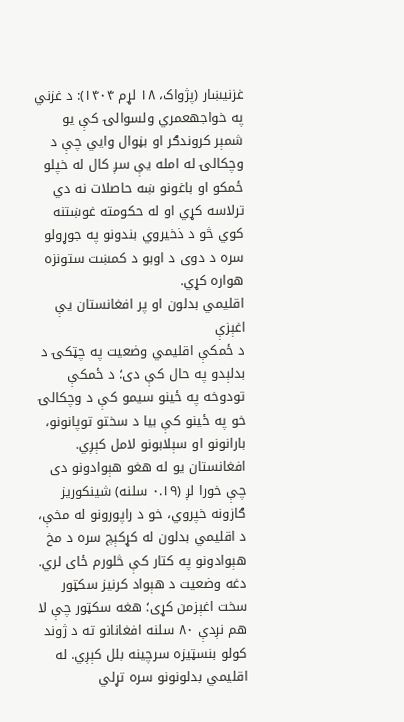غزنيښار (پژواک، ۱۸ لړم ۱۴۰۴): د غزني په خواجهعمري ولسوالۍ کې یو شمېر کروندګر او بڼوال وايي چې د وچکالۍ له امله یې سږ کال له خپلو ځمکو او باغونو ښه حاصلات نه دي ترلاسه کړي او له حکومته غوښتنه کوي څو د ذخیروي بندونو په جوړولو سره د دوی د اوبو د کمښت ستونزه هواره کړي.
اقلیمي بدلون او پر افغانستان یې اغېزې
د ځمکې اقلیمي وضعیت په چټکۍ د بدلېدو په حال کې دی؛ د ځمکې تودوخه په ځینو سیمو کې د وچکالۍ خو په ځینو کې بیا د سختو توپانونو، بارانونو او سېلابونو لامل کېږي.
افغانستان یو له هغو هېوادونو دی چې خورا لږ (۰.۱۹ سلنه) شینکوریز ګازونه خپروي، خو د راپورونو له مخې، د اقلیمي بدلون له کړکېچ سره د مخ هېوادونو په کتار کې څلورم ځای لري. دغه وضعیت د هېواد کرنیز سکټور سخت اغېزمن کړی؛ هغه سکټور چې لا هم نږدې ۸۰ سلنه افغانانو ته د ژوند کولو بنسټیزه سرچینه بلل کېږي. له اقلیمي بدلونونو سره تړلي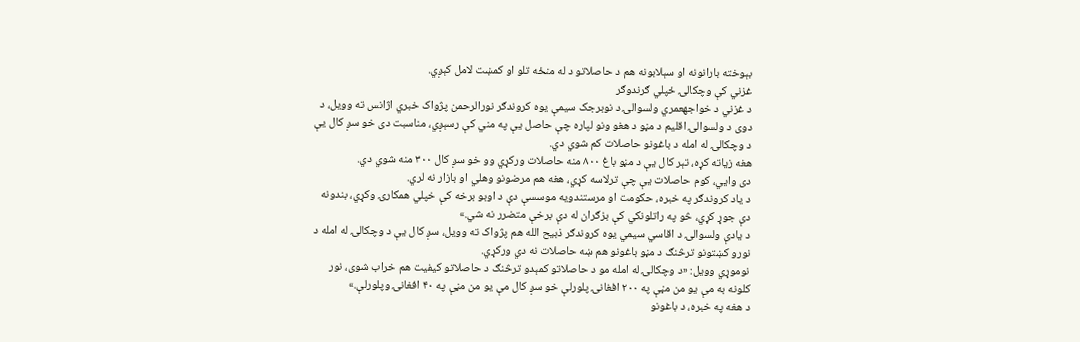بېوخته بارانونه او سېلابونه هم د حاصلاتو د له منځه تلو او کمښت لامل کېږي.
غزني کې وچکالۍ ځپلي ګرندوګر
د غزني د خواجهعمري ولسوالۍ د نوبرجک سیمې يوه کروندګر نورالرحمن پژواک خبري اژانس ته وویل، د دوی د ولسوالۍ اقلیم د مڼو د هغو ونو لپاره چې حاصل یې په مني کې رسېږي، مناسبت دی خو سږ کال یې د وچکالۍ له امله د باغونو حاصلات کم شوي دي.
هغه زیاته کړه، تېر کال یې د مڼو باغ ۸۰۰ منه حاصلات ورکړي وو خو سږ کال ۳۰۰ منه شوي دي.
دی وایي، کوم حاصلات یې چې ترلاسه کړي، هغه هم مرضونو وهلي او بازار نه لري.
د یاد کروندګر په خبره، حکومت او مرستندویه موسسې دې د اوبو برخه کې خپلي همکارۍ وکړي، بندونه دې جوړ کړي، څو په راتلونکي کې بزګران له دې برخې متضرر نه شي.»
د یادې ولسوالۍ د اقاسي سیمي يوه کروندګر ذبیح الله هم پژواک ته وويل، سږ کال یې د وچکالۍ له امله د نورو کښتونو ترڅنګ د مڼو باغونو هم ښه حاصلات نه دي ورکړي.
نوموړي وویل: «د وچکالۍ له امله مو د حاصلاتو کمېدو ترڅنګ د حاصلاتو کیفیت هم خراب شوی، نور کلونه به مې یو من مڼې په ۲۰۰ افغانۍ پلورلې خو سږ کال مې یو من مڼې په ۴۰ افغانۍ وپلورلې.»
د هغه په خبره، د باغونو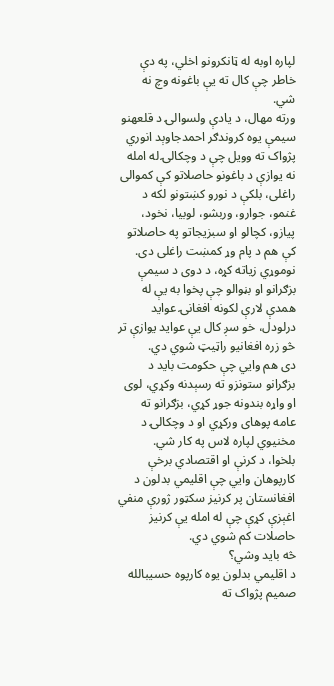لپاره اوبه له ټانکرونو اخلي، په دې خاطر چې کال ته یې باغونه وچ نه شي.
ورته مهال، د یادې ولسوالۍ د قلعهنو سیمې یوه کروندګر احمدجاوېد انوري پژواک ته وویل چې د وچکالۍ له امله نه یوازې د باغونو حاصلاتو کې کموالی راغلی، بلکې د نورو کښتونو لکه د غنمو، جوارو، وربشو، لوبیا، نخود، پیازو، کچالو او سبزیجاتو په حاصلاتو کې هم د پام وړ کمښت راغلی دی.
نوموړي زیاته کړه، د دوی د سیمې بزګرانو او بڼوالو چې پخوا به یې له همدې لارې لکونه افغانۍ عواید درلودل، خو سږ کال یې عواید یوازې تر څو زره افغانیو راټیټ شوي دي.
دی هم وایي چې حکومت باید د بزګرانو ستونزو ته رسېدنه وکړي، لوی او واړه بندونه جوړ کړي، بزګرانو ته عامه پوهای ورکړي او د وچکالۍ د مخنیوي لپاره لاس په کار شي.
بلخوا، د کرنې او اقتصادي برخې کارپوهان وايي چې اقلیمي بدلون د افغانستان پر کرنیز سکټور ژورې منفي اغېزې کړې چې له امله یې کرنیز حاصلات کم شوي دي.
څه باید وشي؟
د اقلیمي بدلون یوه کارپوه حسیبالله صمیم پژواک ته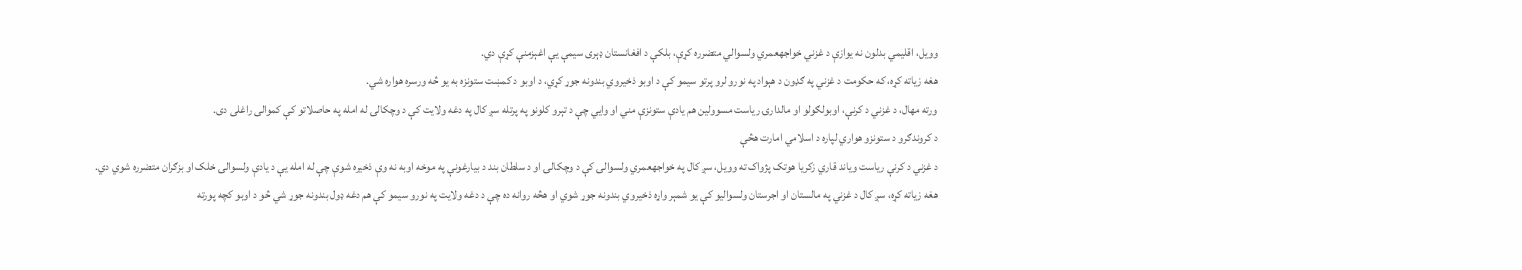وويل، اقلیمي بدلون نه یوازې د غزني خواجهعمري ولسوالي متضرره کړې، بلکې د افغانستان ډېری سیمې یې اغېزمنې کړې دي.
هغه زیاته کړه، که حکومت د غزني په ګډون د هېواد په نورو لرو پرتو سیمو کې د اوبو ذخیروي بندونه جوړ کړي، د اوبو د کمښت ستونزه به یو څه ورسره هواره شي.
ورته مهال، د غزني د کرنې، اوبولګولو او مالدارۍ ریاست مسوولین هم یادې ستونزې مني او وايي چې د تېرو کلونو په پرتله سږ کال په دغه ولایت کې د وچکالۍ له امله په حاصلاتو کې کموالی راغلی دی.
د کروندګرو د ستونزو هواري لپاره د اسلامي امارت هڅې
د غزني د کرنې ریاست ویاند قاري زکریا هوتک پژواک ته وویل، سږ کال په خواجهعمري ولسوالۍ کې د وچکالۍ او د سلطان بند د بیارغونې په موخه اوبه نه وې ذخیره شوې چې له امله یې د یادې ولسوالۍ خلک او بزګران متضرره شوي دي.
هغه زیاته کړه، سږ کال د غزني په مالستان او اجرستان ولسوالیو کې یو شمېر واړه ذخیروي بندونه جوړ شوي او هڅه روانه ده چې د دغه ولایت په نورو سیمو کې هم دغه ډول بندونه جوړ شي څو د اوبو کچه پورته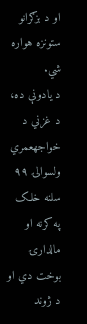او د بزګرانو ستونزه هواره شي.
د یادونې ده، د غزني د خواجهعمري ولسوالۍ ۹۹ سلنه خلک په کرنه او مالدارۍ بوخت دي او د ژوند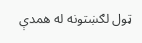ټول لګښتونه له همدې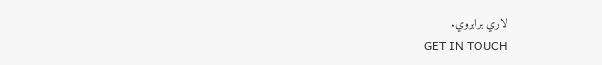لاري برابروي.
GET IN TOUCH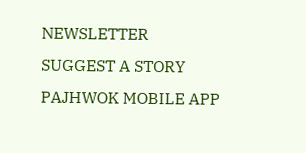NEWSLETTER
SUGGEST A STORY
PAJHWOK MOBILE APP